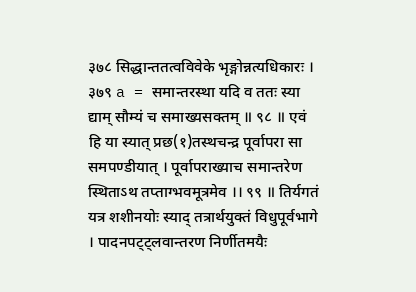३७८ सिद्धान्ततत्वविवेके भृङ्गोन्नत्यधिकारः । ३७९ a = समान्तरस्था यदि व ततः स्या द्याम् सौम्यं च समाख्यसक्तम् ॥ ९८ ॥ एवं हि या स्यात् प्रछ(१)तस्थचन्द्र पूर्वापरा सा समपण्डीयात् । पूर्वापराख्याच समान्तरेण स्थिताऽथ तप्ताग्भवमूत्रमेव ।। ९९ ॥ तिर्यगतं यत्र शशीनयोः स्याद् तत्रार्थयुक्तं विधुपूर्वभागे । पादनपट्ट्लवान्तरण निर्णीतमयैः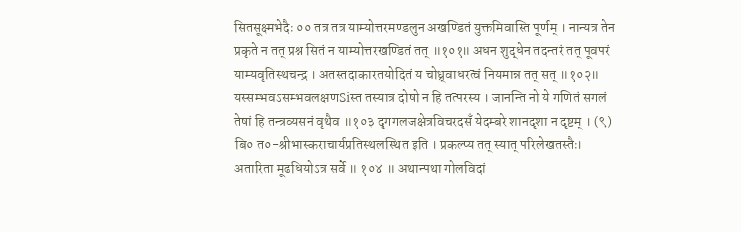सितसूक्ष्मभेदैः ०० तत्र तत्र याम्योत्तरमण्डलुन अखण्डितं युक्तमिवास्ति पूर्णम् । नान्यत्र तेन प्रकृते न तत् प्रश्न सितं न याम्योत्तरखण्डितं तत् ॥१०१॥ अधन शुद्धेन तदन्तरं तत् पूवपरं याम्यवृतिस्थचन्द्र । अतस्तदाकारतयोदितं य चोध्र्वाधरत्वं नियमान्न तत् सत् ॥१०२॥ यस्सम्भवऽसम्भवलक्षणSiस्त तस्यात्र दोषो न हि तत्परस्य । जानन्ति नो ये गणितं सगलं तेषां हि तन्त्रव्यसनं वृथैव ॥१०३ दृगगलजक्षेत्रविचरदसँ येदम्बरे शानदृशा न दृष्टम् । (९) बि० त०-श्रीभास्कराचार्यप्रतिस्थलस्थित इति । प्रकल्प्य तत् स्यात् परिलेखतस्तैः। अतारिता मूढधियोऽत्र सर्वे ॥ १०४ ॥ अथान्पथा गोलविदां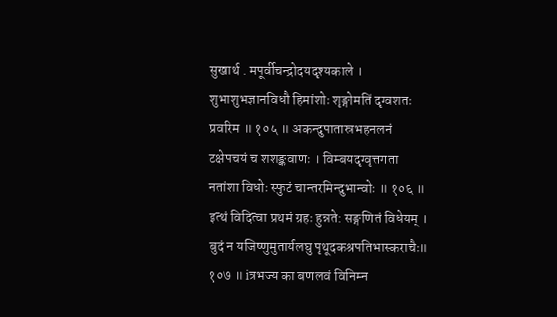सुखार्थ . मपूर्वीचन्द्रोदयदृश्यकाले । शुभाशुभज्ञानविधौ हिमांशोः शृङ्गोमतिं दृग्वशतः प्रवरिम ॥ १०५ ॥ अकन्दुपातास्रभहनलनं टक्षेपचयं च शशङ्कवाणः । विम्बयदृग्वृत्तगता नतांशा विधोः स्फुटं चान्तरमिन्दुभान्वोः ॥ १०६ ॥ इत्थं विदित्वा प्रथमं ग्रहः हुन्नते: सङ्गणितं विधेयम् । बुदं न यजिष्णुमुतार्यलघु पृथूदकश्रपतिभास्कराचैः॥ १०७ ॥ iत्रभज्य का बणलवं विनिम्न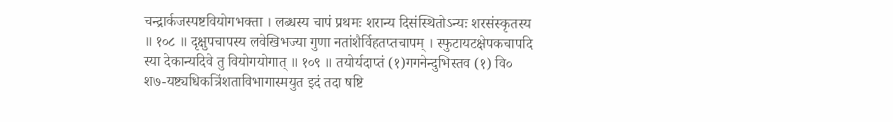चन्द्रार्कजस्पष्टवियोगभक्ता । लब्धस्य चापं प्रथमः शरान्य दिसंस्थितोऽन्यः शरसंस्कृतस्य ॥ १०८ ॥ दृक्षुपचापस्य लवेखिभज्या गुणा नतांशैर्विहतप्तचापम् । स्फुटायटक्षेपकचापदि स्या देकान्यदिवे तु वियोगयोगात् ॥ १०९ ॥ तयोर्यदाप्तं (१)गगनेन्दुभिस्तव (१) वि० श७-यष्ट्यधिकत्रिंशताविभागास्मयुत इदं तदा षष्टि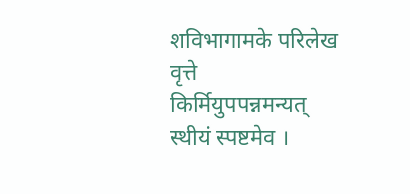शविभागामके परिलेख वृत्ते किर्मियुपपन्नमन्यत् स्थीयं स्पष्टमेव ।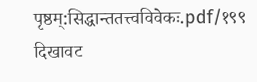पृष्ठम्:सिद्धान्ततत्त्वविवेकः.pdf/१९९
दिखावट